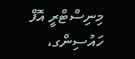މިނިސްޓްރީ އޮފް ހައުސިންގ،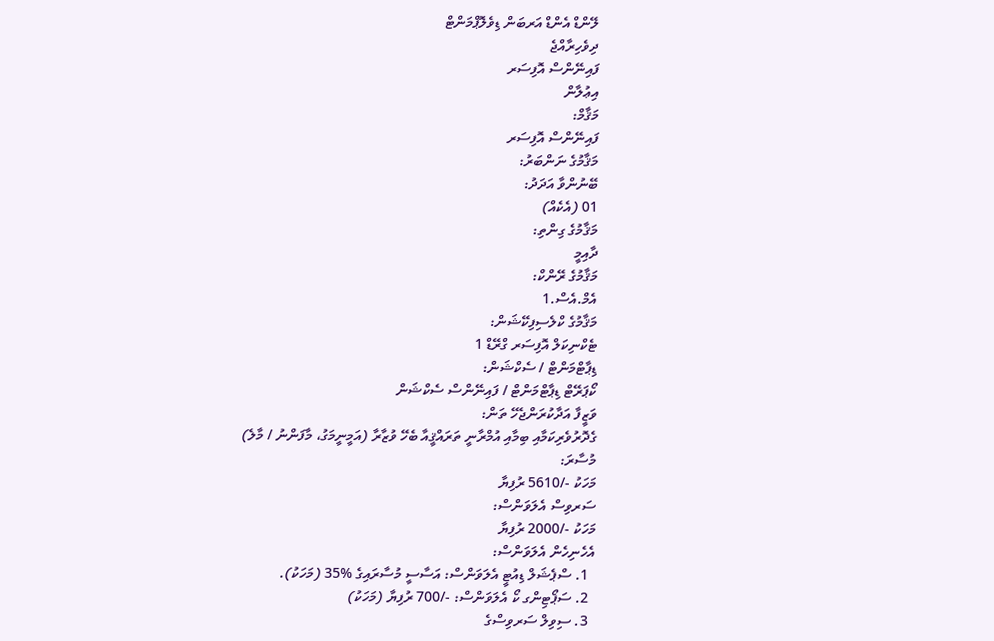ލޭންޑް އެންޑް އަރބަން ޑިވެލޮޕްމަންޓް
ދިވެހިރާއްޖެ
ފައިނޭންސް އޮފިސަރ
އިޢުލާން
މަޤާމް:
ފައިނޭންސް އޮފިސަރ
މަޤާމުގެ ނަންބަރު:
ބޭނުންވާ އަދަދު:
01 (އެކެއް)
މަޤާމުގެ ގިންތި:
ދާއިމީ
މަޤާމުގެ ރޭންކް:
އެމް.އެސް.1
މަޤާމުގެ ކްލެސިފިކޭޝަން:
ޓެކްނިކަލް އޮފިސަރ ގްރޭޑް 1
ޑިޕާޓްމަންޓް / ސެކްޝަން:
ކޯޕަރޭޓް ޑިޕާޓްމަންޓް / ފައިނޭންސް ސެކްޝަން
ވަޒީފާ އަދާކުރަންޖެހޭ ތަން:
ގެދޮރުވެރިކަމާއި ބިމާއި އުމްރާނީ ތަރައްޤީއާ ބެހޭ ވުޒާރާ (އަމީނީމަގު، މާފަންނު / މާލެ)
މުސާރަ:
މަހަކު -/5610 ރުފިޔާ
ސަރވިސް އެލަވަންސް:
މަހަކު -/2000 ރުފިޔާ
އެހެނިހެން އެލަވަންސް:
  1. ސްޕެޝަލް ޑިއުޓީ އެލަވަންސް: އަސާސީ މުސާރައިގެ %35 (މަހަކު).
  2. ސަޕޯޓިންގ ކޯ އެލަވަންސް: -/700 ރުފިޔާ (މަހަކު)
  3. ސިވިލް ސަރވިސްގެ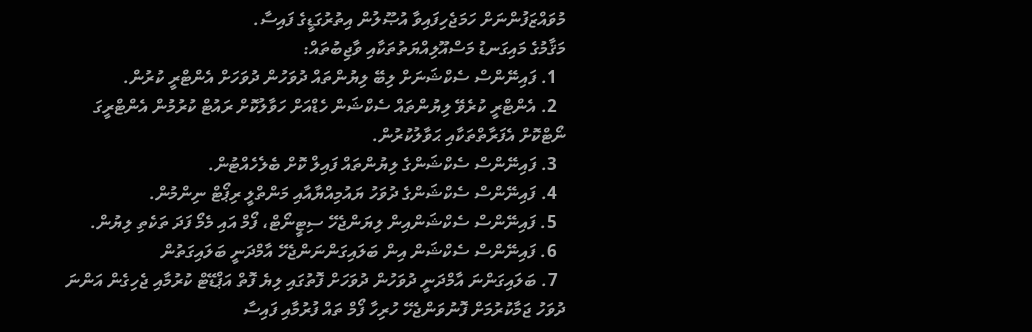މުވައްޒަފުންނަށް ހަމަޖެހިފައިވާ އުޞޫލުން އިތުރުގަޑީގެ ފައިސާ.
މަޤާމުގެ މައިގަނޑު މަސްއޫލިއްޔަތުތަކާއި ވާޖިބުތައް:
  1. ފައިނޭންސް ސެކްޝަނަށް ލިބޭ ލިޔުންތައް ދުވަހުން ދުވަހަށް އެންޓްރީ ކުރުން.
  2. އެންޓްރީ ކުރެވޭ ލިޔުންތައް ސެކްޝަން ހެޑްއަށް ހަވާލުކޮށް ރައުޓް ކުރުމުން އެންޓްރީގަ ނޯޓްކޮށް އެފަރާތްތަކާއި ޙަވާލުކުރުން.
  3. ފައިނޭންސް ސެކްޝަންގެ ލިޔުންތައް ފައިލް ކޮށް ބެލެހެއްޓުން.
  4. ފައިނޭންސް ސެކްޝަންގެ ދުވަހު ޔައުމިއްޔާއާއި މަންތްލީ ރިޕޯޓް ނިންމުން.
  5. ފައިނޭންސް ސެކްޝަންއިން ލިޔަންޖެހޭ ސިޓީނޯޓް، ފޯމް އައި މެމޯ ފަދަ ތަކެތި ލިޔުން.
  6. ފައިނޭންސް ސެކްޝަން އިން ބަލައިގަންނަންޖެހޭ އާމްދަނީ ބަލައިގަތުން
  7. ބަލައިގަންނަ އާމްދަނީ ދުވަހުން ދުވަހަށް ފޮތުގައި ލިޔެ ފޮތް އަޕްޑޭޓް ކުރުމާއި ޖެހިގެން އަންނަ ދުވަހު ޖަމާކުރުމަށް ފޮނުވަންޖެހޭ ހުރިހާ ފޯމް ތައް ފުރުމާއި ފައިސާ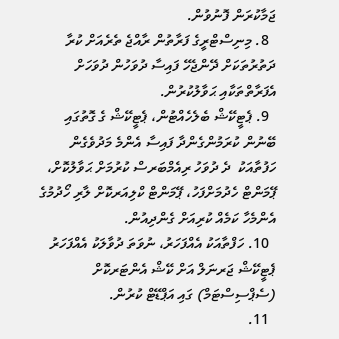ޖަމާކުރަން ފޮނުވުން.
  8. މިނިސްޓްރީގެ ފަރާތުން ރާއްޖެ ތެރެއަށް ކުރާ ދަތުރުތަކަށް ދޭންޖެހޭ ފައިސާ ދުވަހުން ދުވަހަށް އެފަރާތްތަކާއި ޙަވާލުކުރުން.
  9. ޕެޓީކޭޝް ބެލެހެއްޓުން، ޕެޓީކޭޝް ގެ ގޮތުގައި ބޭނުން ކުރަމުންގެންދާ ފައިސާ އެންމެ މަދުވެގެން ހަފުތާއަކު  ދެ ދުވަހު ރިއެމްބަރސް ކުރުމަށް ޙަވާލުކޮށް، ޕޭމަންޓް ހެދުމަށްފަހު، ޕޭމަންޓް ކްލިއަރކޮށް ލާރި ހޯދުމުގެ އެންމެހާ ކަމެއް ކުރިއަށް ގެންދިއުން.
  10. ހަފްތާއަކު އެއްފަހަރު، ނުވަތަ ދުވާލަކު އެއްފަހަރު ޕެޓީކޭޝް ޖަރނަލް އަށް ކޭޝް އެންޓަރކޮށް (ސެޕްސިސްޓަމް) ގައި އަޕްޑޭޓް ކުރުން.
  11.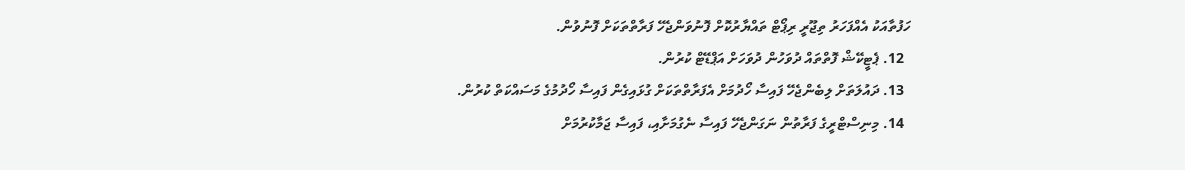ހަފުތާއަކު އެއްފަހަރު ތިޖޫރީ ރިޕޯޓް ތައްޔާރުކޮށް ފޮނުވަންޖެހޭ ފަރާތްތަކަށް ފޮނުވުން.
  12. ޕެޓީކޭޝް ފޮތްތައް ދުވަހުން ދުވަހަށް އަޕްޑޭޓް ކުރުން.
  13. ދައުލަތަށް ލިބެންޖެހޭ ފައިސާ ހޯދުމަށް އެފަރާތްތަކަށް ގުޅައިގެން ފައިސާ ހޯދުމުގެ މަސައްކަތް ކުރުން.
  14. މިނިސްޓްރީގެ ފަރާތުން ނަގަންޖެހޭ ފައިސާ ނެގުމަށާއި، ފައިސާ ޖަމާކުރުމަށް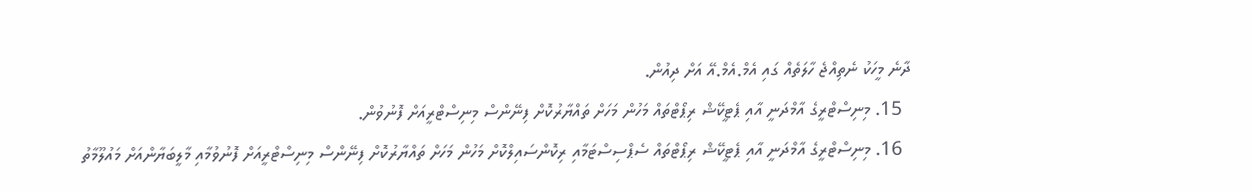ދާނެ މީހަކު ނެތިއްޖެ ހާލަތެއް ގައި އެމް.އެމް.އޭ އަށް ދިއުން.
  15. މިނިސްޓްރީގެ އާމްދަނީ އާއި ޕެޓީކޭޝް ރިޕޯޓްތައް މަހުން މަހަށް ތައްޔާރުކޮށް ފިނޭންސް މިނިސްޓްރީއަށް ފޮނުވުން.
  16. މިނިސްޓްރީގެ އާމްދަނީ އާއި ޕެޓީކޭޝް ރިޕޯޓްތައް ސެޕްސިސްޓަމާއި ރިކޮންސައިލްކޮށް މަހުން މަހަށް ތައްޔާރުކޮށް ފިނޭންސް މިނިސްޓްރީއަށް ފޮނުވުމާއި މާލީބަޔާންއަށް މައުލޫމާތު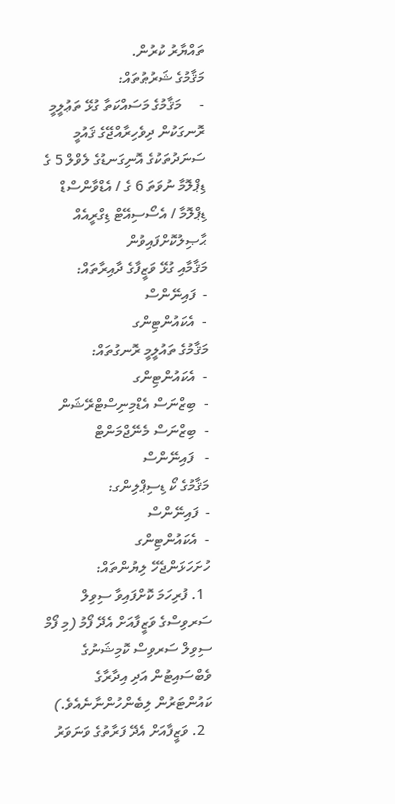ތައްޔާރު ކުރުން.
މަޤާމުގެ ޝަރުޠުތައް:
-     މަޤާމުގެ މަސައްކަތާ ގުޅޭ ތަޢުލީމީ ރޮނގަކުން ދިވެހިރާއްޖޭގެ ޤައުމީ ސަނަދުތަކުގެ އޮނިގަނޑުގެ ލެވްލް 5 ގެ ޑިޕްލޮމާ ނުވަތަ 6 ގެ / އެޑްވާންސްޑް ޑިޕްލޮމާ / އެސޯސިއޭޓް ޑިގްރީއެއް ޙާޞިލުކޮށްފައިވުން
މަޤާމާއި ގުޅޭ ވަޒީފާގެ ދާއިރާތައް:
-  ފައިނޭންސް
-  އެކައުންޓިންގ
މަޤާމުގެ ތައުލީމީ ރޮނގުތައް:
-  އެކައުންޓިންގ
-  ބިޒްނަސް އެޑްމިނިސްޓްރޭޝަން
-  ބިޒްނަސް މެނޭޖްމަންޓް
-   ފައިނޭންސް
މަޤާމުގެ ކޯ ޑިސިޕްލިންގ:
-  ފައިނޭންސް
-  އެކައުންޓިންގ
ހުށަހަޅަންޖެހޭ ލިޔުންތައް:
  1. ފުރިހަމަ ކޮށްފައިވާ ސިވިލް ސަރވިސްގެ ވަޒީފާއަށް އެދޭ ފޯމު (މި ފޯމް ސިވިލް ސަރވިސް ކޮމިޝަނުގެ ވެބްސައިޓުން އަދި އިދާރާގެ ކައުންޓަރުން ލިބެންހުންނާނެއެވެ.)
  2. ވަޒީފާއަށް އެދޭ ފަރާތުގެ ވަނަވަރު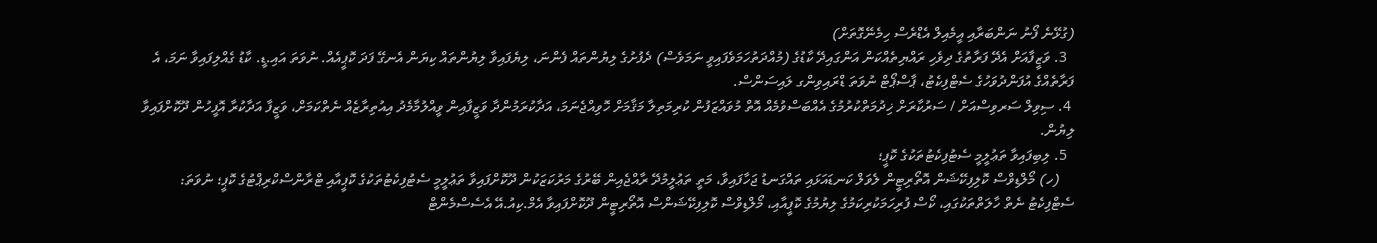(ގުޅޭނެ ފޯނު ނަންބަރާއި އީމެއިލް އެޑްރެސް ހިމެނޭގޮތަށް)
  3. ވަޒީފާއަށް އެދޭ ފަރާތުގެ ދިވެހި ރައްޔިތެއްކަން އަންގައިދޭ ކާޑުގެ (މުއްދަތުހަމަވެފައިވީ ނަމަވެސް) ދެފުށުގެ ލިޔުންތައް ފެންނަ، ލިޔެފައިވާ ލިޔުންތައް ކިޔަން އެނގޭ ފަދަ ކޮޕީއެއް. ނުވަތަ އައި.ޑީ. ކާޑު ގެއްލިފައިވާ ނަމަ، އެ ފަރާތެއްގެ އުފަންދުވަހުގެ ސެޓްފިކެޓު، ޕާސްޕޯޓް ނުވަތަ ޑްރައިވިންގ ލައިސަންސް.
 4. ސިވިލް ސަރވިސްއަށް / ސަރުކާރަށް ޚިދުމަތްކުރުމުގެ އެއްބަސްވުމެއް އޮތް މުވައްޒަފުން ކުރިމަތިލާ މަޤާމަށް ހޮވިއްޖެނަމަ، އަދާކުރަމުންދާ ވަޒީފާއިން ވީއްލުމާމެދު އިއުތިރާޒެއް ނެތްކަމަށް، ވަޒީފާ އަދާކުރާ އޮފީހުން ދޫކޮށްފައިވާ ލިޔުން.
  5. ލިބިފައިވާ ތަޢުލީމީ ސެޓުފިކެޓުތަކުގެ ކޮޕީ؛
    (ހ) މޯލްޑިވްސް ކޮލިފިކޭޝަން އޮތޯރިޓީން ލެވަލް ކަނޑައަޅައި ތައްގަނޑު ޖަހާފައިވާ، މަތީ ތަޢުލީމުދޭ ރާއްޖެއިން ބޭރުގެ މަރުކަޒަކުން ދޫކޮށްފައިވާ ތަޢުލީމީ ސެޓުފިކެޓުތަކުގެ ކޮޕީއާއި ޓްރާންސްކްރިޕްޓުގެ ކޮޕީ؛ ނުވަތަ: ސެޓްފިކެޓު ނެތް ހާލަތްތަކުގައި، ކޯސް ފުރިހަމަކުރިކަމުގެ ލިޔުމުގެ ކޮޕީއާއި، މޯލްޑިވްސް ކޮލިފިކޭޝަންސް އޮތޯރިޓީން ދޫކޮށްފައިވާ އެމް.ކިއު.އޭ އެސެސްމެންޓް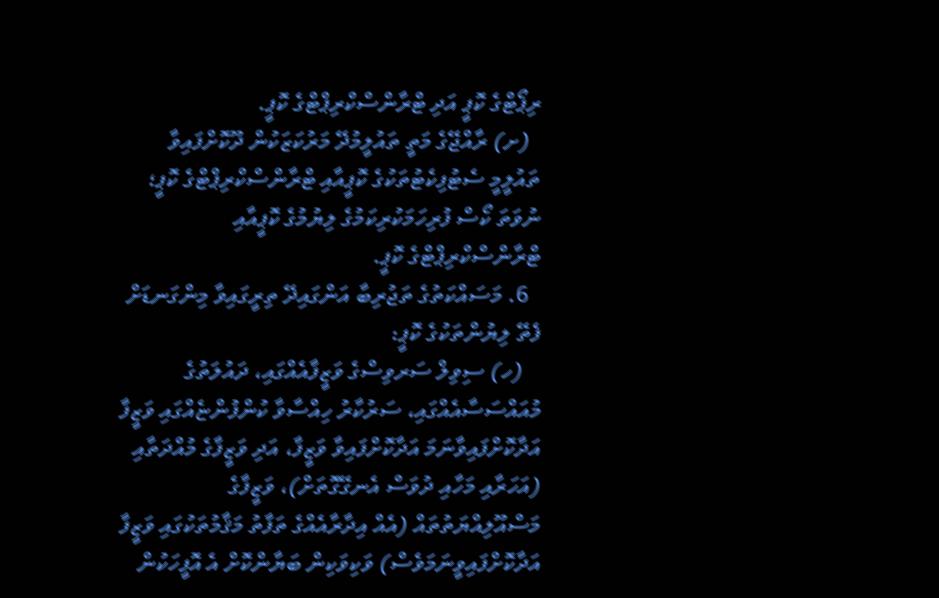ރިޕޯޓްގެ ކޮޕީ އަދި ޓްރާންސްކްރިޕްޓްގެ ކޮޕީ.
  (ށ) ރާއްޖޭގެ މަތީ ތައުލީމުދޭ މަރުކަޒަކުން ދޫކޮށްފައިވާ ތައުލީމީ ސެޓުފިކެޓުތަކުގެ ކޮޕީއާއި ޓްރާންސްކްރިޕްޓްގެ ކޮޕީ؛ ނުވަތަ ކޯސް ފުރިހަމަކުރިކަމުގެ ލިޔުމުގެ ކޮޕީއާއި ޓްރާންސްކްރިޕްޓްގެ ކޮޕީ.
  6. މަސައްކަތުގެ ތަޖުރިބާ އަންގައިދޭ ތިރީގައިވާ މިންގަނޑަށް ފެތޭ ލިޔުންތަކުގެ ކޮޕީ:
   (ހ) ސިވިލް ސަރވިސްގެ ވަޒީފާއެއްގައި، ދައުލަތުގެ މުއައްސަސާއެއްގައި، ސަރުކާރު ހިއްސާވާ ކުންފުންޏެއްގައި ވަޒީފާ އަދާކޮށްފައިވާނަމަ އަދާކޮށްފައިވާ ވަޒީފާ، އަދި ވަޒީފާގެ މުއްދަތާއި (އަހަރާއި މަހާއި ދުވަސް އެނގޭގޮތަށް)، ވަޒީފާގެ މަސްއޫލިއްޔަތުތައް (އެއް އިދާރާއެއްގެ ތަފާތު މަޤާމުތަކުގައި ވަޒީފާ އަދާކޮށްފައިވީނަމަވެސް) ވަކިވަކިން ބަޔާންކޮށް އެ އޮފީހަކުން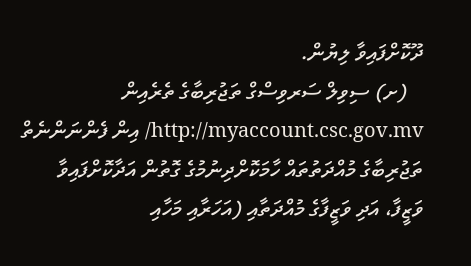ދޫކޮށްފައިވާ ލިޔުން.
   (ށ) ސިވިލް ސަރވިސްގް ތަޖުރިބާގެ ތެރެއިން http://myaccount.csc.gov.mv/ އިން ފެންނަންނެތް ތަޖުރިބާގެ މުއްދަތުތައް ހާމަކޮށްދިނުމުގެ ގޮތުން އަދާކޮށްފައިވާ ވަޒީފާ، އަދި ވަޒީފާގެ މުއްދަތާއި (އަހަރާއި މަހާއި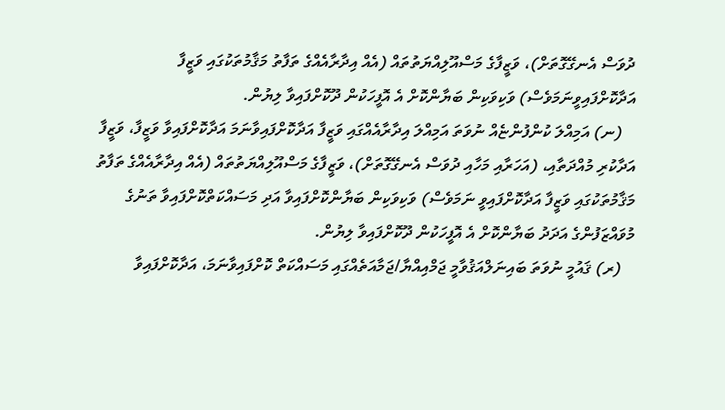ދުވަސް އެނގޭގޮތަށް)، ވަޒީފާގެ މަސްއޫލިއްޔަތުތައް (އެއް އިދާރާއެއްގެ ތަފާތު މަޤާމުތަކުގައި ވަޒީފާ އަދާކޮށްފައިވީނަމަވެސް) ވަކިވަކިން ބަޔާންކޮށް އެ އޮފީހަކުން ދޫކޮށްފައިވާ ލިޔުން.
   (ނ) އަމިއްލަ ކުންފުންޏެއް ނުވަތަ އަމިއްލަ އިދާރާއެއްގައި ވަޒީފާ އަދާކޮށްފައިވާނަމަ އަދާކޮށްފައިވާ ވަޒީފާ، ވަޒީފާ އަދާކުރި މުއްދަތާއި، (އަހަރާއި މަހާއި ދުވަސް އެނގޭގޮތަށް)، ވަޒީފާގެ މަސްއޫލިއްޔަތުތައް (އެއް އިދާރާއެއްގެ ތަފާތު މަޤާމުތަކުގައި ވަޒީފާ އަދާކޮށްފައިވީ ނަމަވެސް) ވަކިވަކިން ބަޔާންކޮށްފައިވާ އަދި މަސައްކަތްކޮށްފައިވާ ތަނުގެ މުވައްޒަފުންގެ އަދަދު ބަޔާންކޮށް އެ އޮފީހަކުން ދޫކޮށްފައިވާ ލިޔުން.
   (ރ) ޤައުމީ ނުވަތަ ބައިނަލްއަޤުވާމީ ޖަމްއިއްޔާ/ޖަމާއަތެއްގައި މަސައްކަތް ކޮށްފައިވާނަމަ، އަދާކޮށްފައިވާ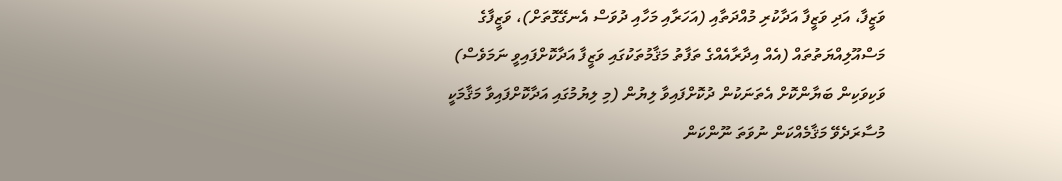ވަޒީފާ، އަދި ވަޒީފާ އަދާކުރި މުއްދަތާއި (އަހަރާއި މަހާއި ދުވަސް އެނގޭގޮތަށް)، ވަޒީފާގެ މަސްއޫލިއްޔަތުތައް (އެއް އިދާރާއެއްގެ ތަފާތު މަޤާމުތަކުގައި ވަޒީފާ އަދާކޮށްފައިވީ ނަމަވެސް) ވަކިވަކިން ބަޔާންކޮށް އެތަނަކުން ދުކޮށްފައިވާ ލިޔުން (މި ލިޔުމުގައި އަދާކޮށްފައިވާ މަޤާމަކީ މުސާރަދެވޭ މަޤާމެއްކަން ނުވަތަ ނޫންކަން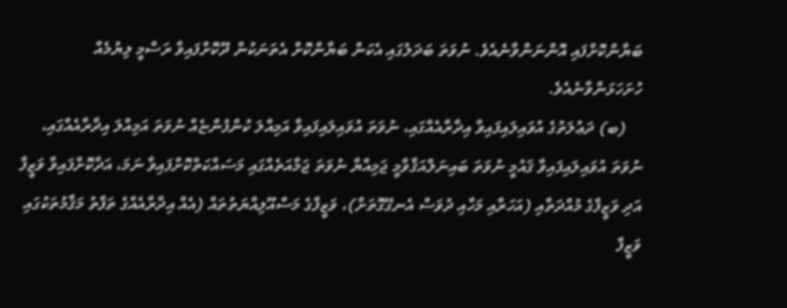ބަޔާންކޮށްފައި އޮންނަންވާނެއެވެ. ނުވަތަ ބަދަލުގައި އެކަން ބަޔާންކޮށް އެތަނަކުން ދޫކޮށްފައިވާ ރަސްމީ ލިޔުމެއް ހުށަހަޅަންވާނެއެވެ.
    (ބ) ދަޢުލަތުގެ އުވައިލައިފައިވާ އިދާރާއެއްގައި، ނުވަތަ އުވައިލައިފައިވާ އަމިއްލަ ކުންފުންޏެއް ނުވަތަ އަމިއްލަ އިދާރާއެއްގައި، ނުވަތަ އުވައިލައިފައިވާ ޤައުމީ ނުވަތަ ބައިނަލްއަޤްވާމީ ޖަމިއްޔާ ނުވަތަ ޖަމާއަތެއްގައި މަސައްކަތްކޮށްފައިވާ ނަމަ، އަދާކޮށްފައިވާ ވަޒީފާ އަދި ވަޒީފާގެ މުއްދަތާއި (އަހަރާއި މަހާއި ދުވަސް އެނގޭގޮތަށް)، ވަޒީފާގެ މަސްއޫލިއްޔަތުތައް (އެއް އިދާރާއެއްގެ ތަފާތު މަޤާމުތަކުގައި ވަޒީފާ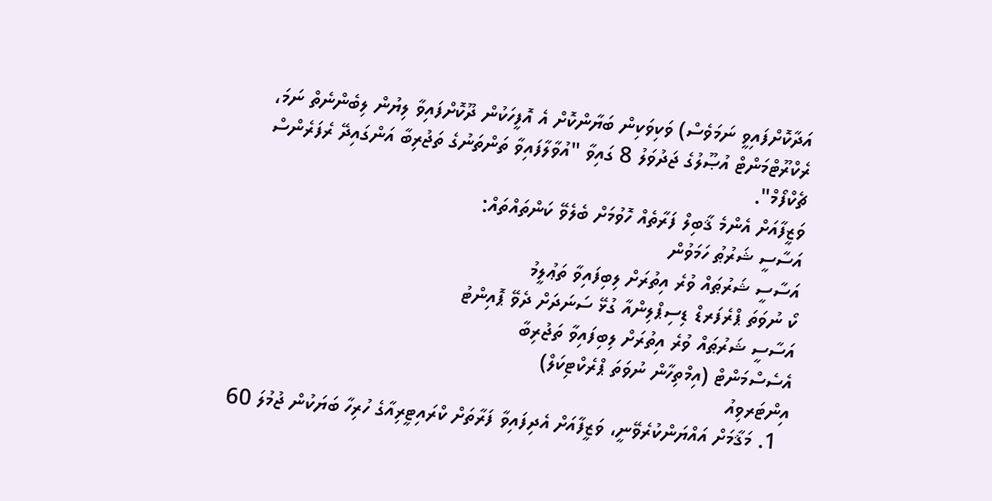އަދާކޮށްފައިވީ ނަމަވެސް) ވަކިވަކިން ބަޔާންކޮށް އެ އޮފީހަކުން ދޫކޮށްފައިވާ ލިޔުން ލިބެންނެތް ނަމަ، ރެކްރޫޓްމަންޓް އުޞޫލުގެ ޖަދުވަލު 8 ގައިވާ "އުވާލާފައިވާ ތަންތަނުގެ ތަޖުރިބާ އަންގައިދޭ ރެފަރެންސް ޗެކްފޯމް".
ވަޒީފާއަށް އެންމެ ޤާބިލް ފަރާތެއް ހޮވުމަށް ބެލެވޭ ކަންތައްތައް:
އަސާސީ ޝަރުޠު ހަމަވުން
އަސާސީ ޝަރުޠައް ވުރެ އިތުރަށް ލިބިފައިވާ ތަޢުލީމު
ކޯ ނުވަތަ ޕްރެފަރޑް ޑިސިޕްލިންއާ ގުޅޭ ސަނަދަށް ދެވޭ ޕޮއިންޓު
އަސާސީ ޝަރުޠައް ވުރެ އިތުރަށް ލިބިފައިވާ ތަޖުރިބާ
އެސެސްމަންޓް (އިމްތިހާން ނުވަތަ ޕްރެކްޓިކަލް)
އިންޓަރވިއު
  1. މަޤާމަށް އައްޔަންކުރެވޭނީ، ވަޒީފާއަށް އެދިފައިވާ ފަރާތަށް ކްރައިޓީރިއާގެ ހުރިހާ ބަޔަކުން ޖުމުލަ 60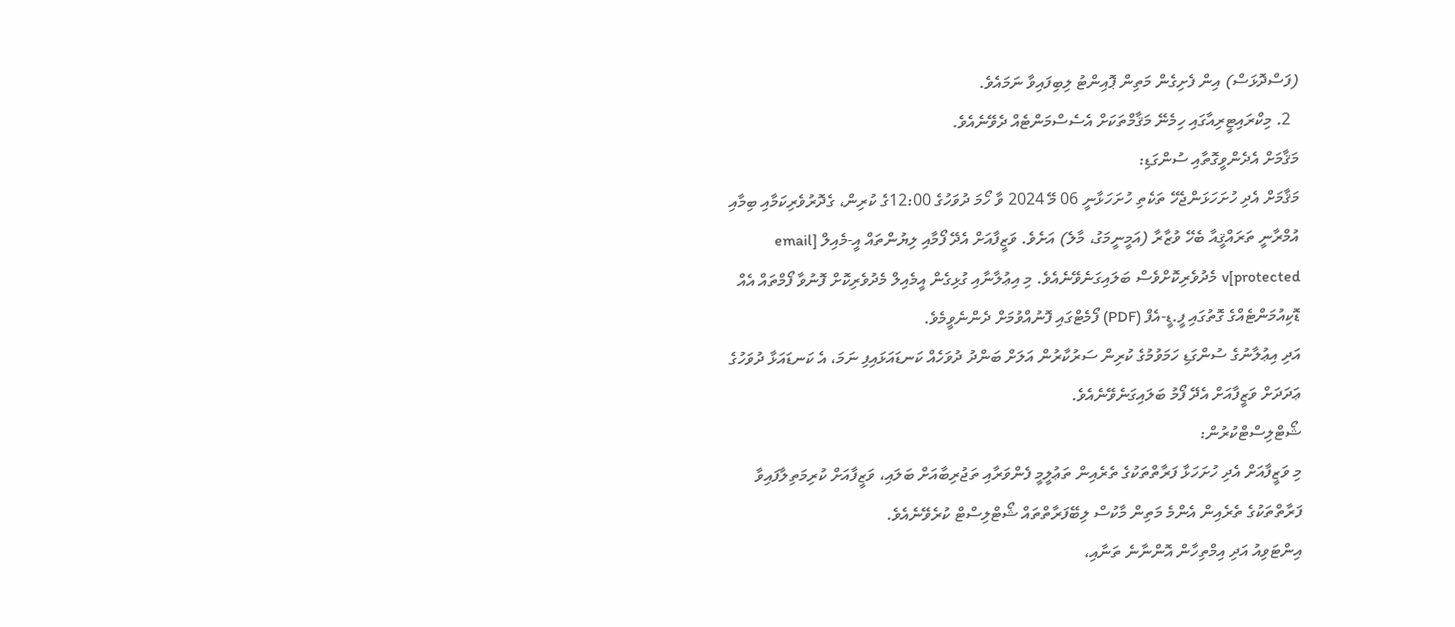(ފަސްދޮޅަސް) އިން ފެށިގެން މަތިން ޕޮއިންޓު ލިބިފައިވާ ނަމައެވެ.
  2. މިކްރައިޓީރިއާގައި ހިމެނޭ މަޤާމްތަކަށް އެސެސްމަންޓެއް ދެވޭނެއެވެ.
މަޤާމަށް އެދެންވީގޮތާއި ސުންގަޑި:
މަޤާމަށް އެދި ހުށަހަޅަންޖެހޭ ތަކެތި ހުށަހަޅާނީ 06 މޭ 2024 ވާ ހޯމަ ދުވަހުގެ 12:00ގެ ކުރިން، ގެދޮރުވެރިކަމާއި ބިމާއި އުމްރާނީ ތަރައްޤީއާ ބެހޭ ވުޒާރާ (އަމީނީމަގު، މާލެ) އަށެވެ. ވަޒީފާއަށް އެދޭ ފޯމާއި ލިޔުންތައް އީ-މެއިލް [email protected]v މެދުވެރިކޮށްވެސް ބަލައިގަނެވޭނެއެވެ. މި އިޢުލާނާއި ގުޅިގެން އީމެއިލް މެދުވެރިކޮށް ފޮނުވާ ފޯމްތައް އެއް ޑޮކިއުމަންޓެއްގެ ގޮތުގައި ފީ.ޑީ-އެފް (PDF) ފޯމެޓްގައި ފޮނުއްވުމަށް ދެންނެވީމެވެ.
އަދި އިޢުލާނުގެ ސުންގަޑި ހަމަވުމުގެ ކުރިން ސަރުކާރުން އަލަށް ބަންދު ދުވަހެއް ކަނޑައަޅައިފި ނަމަ، އެ ކަނޑައަޅާ ދުވަހުގެ ޢަދަދަށް ވަޒީފާއަށް އެދޭ ފޯމު ބަލައިގަނެވޭނެއެވެ.
ޝޯޓްލިސްޓްކުރުން:
މި ވަޒީފާއަށް އެދި ހުށަހަޅާ ފަރާތްތަކުގެ ތެރެއިން ތަޢުލީމީ ފެންވަރާއި ތަޖުރިބާއަށް ބަލައި، ވަޒީފާއަށް ކުރިމަތިލާފައިވާ ފަރާތްތަކުގެ ތެރެއިން އެންމެ މަތިން މާކުސް ލިބޭފަރާތްތައް ޝޯޓްލިސްޓް ކުރެވޭނެއެވެ.
އިންޓަވިއު އަދި އިމްތިހާން އޮންނާނެ ތަނާއި،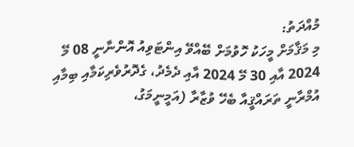މުއްދަތު:
މި މަޤާމަށް މީހަކު ހޮވުމަށް ބޭއްވޭ އިންޓަވިއު އޮންނާނީ 08 މޭ 2024 އާއި 30 މޭ 2024 އާއި ދެމެދު، ގެދޮރުވެރިކަމާއި ބިމާއި އުމްރާނީ ތަރައްޤީއާ ބެހޭ ވުޒާރާ (އަމީނީމަގު،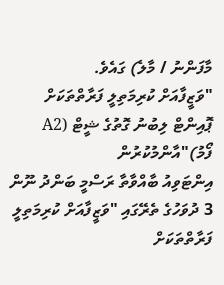މާފަންނު / މާލެ) ގައެވެ.
"ވަޒީފާއަށް ކުރިމަތިލީ ފަރާތްތަކަށް ޕޮއިންޓް ލިބުނު ގޮތުގެ ޝީޓް (A2 ފޯމު)"އާންމުކުރުން
އިންޓަވިއު ބާއްވާތާ ރަސްމީ ބަންދު ނޫން 3 ދުވަހުގެ ތެރޭގައި "ވަޒީފާއަށް ކުރިމަތިލީ ފަރާތްތަކަށް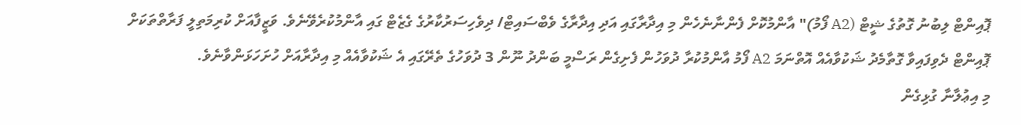ޕޮއިންޓް ލިބުނު ގޮތުގެ ޝީޓް (A2 ފޯމު)" އާންމުކޮށް ފެންނާނެހެން މި އިދާރާގައި އަދި އިދާރާގެ ވެބްސައިޓް/ ދިވެހިސަރުކާރުގެ ގެޒެޓް ގައި އާންމުކުރެވޭނެވެ. ވަޒީފާއަށް ކުރިމަތިލީ ފަރާތްތަކަށް ޕޮއިންޓް ދެވިފައިވާ ގޮތާމެދު ޝަކުވާއެއް އޮތްނަމަ A2 ފޯމު އާންމުކުރާ ދުވަހުން ފެށިގެން ރަސްމީ ބަންދު ނޫން 3 ދުވަހުގެ ތެރޭގައި އެ ޝަކުވާއެއް މި އިދާރާއަށް ހުށަހަޅަންވާނެވެ.
މި އިޢުލާނާ ގުޅިގެން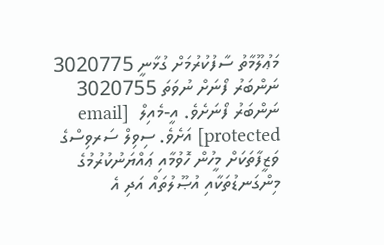މަޢުލޫމާތު ސާފުކުރުމަށް ގުޅާނީ 3020775 ނަންބަރު ފޯނަށް ނުވަތަ 3020755 ނަންބަރު ފޯނަށެވެ. އީ-މެއިލް  [email protected] އަށެވެ. ސިވިލް ސަރވިސްގެ ވަޒީފާތަކަށް މީހުން ހޮވުމާއި ޢައްޔަނުކުރުމުގެ މިންގަނޑުތަކާއި އުޞޫލުތައް އަދި އެ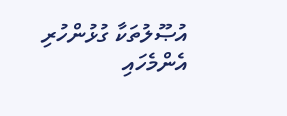އުޞޫލުތަކާ ގުޅުންހުރި އެންމެހައި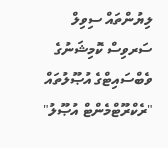ލިޔުންތައް ސިވިލް ސަރވިސް ކޮމިޝަނުގެ ވެބްސައިޓްގެ އުޞޫލުތައް  "ރެކްރޫޓްމެންޓް އުޞޫލު"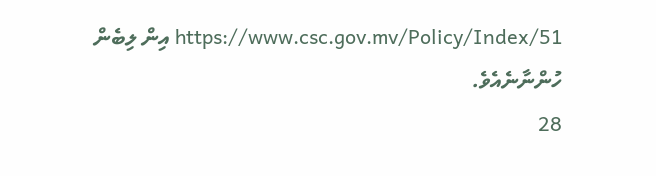https://www.csc.gov.mv/Policy/Index/51 އިން ލިބެން ހުންނާނެއެވެ.
28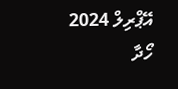އޭޕްރިލް 2024
ހޯދާ